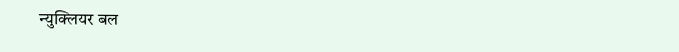न्युक्लियर बल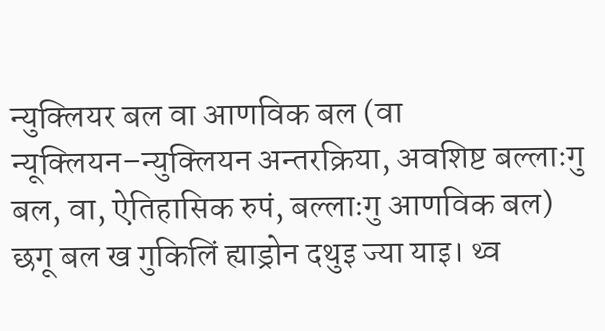न्युक्लियर बल वा आणविक बल (वा न्यूक्लियन–न्युक्लियन अन्तरक्रिया, अवशिष्ट बल्लाःगु बल, वा, ऐतिहासिक रुपं, बल्लाःगु आणविक बल) छगू बल ख गुकिलिं ह्याड्रोन दथुइ ज्या याइ। थ्व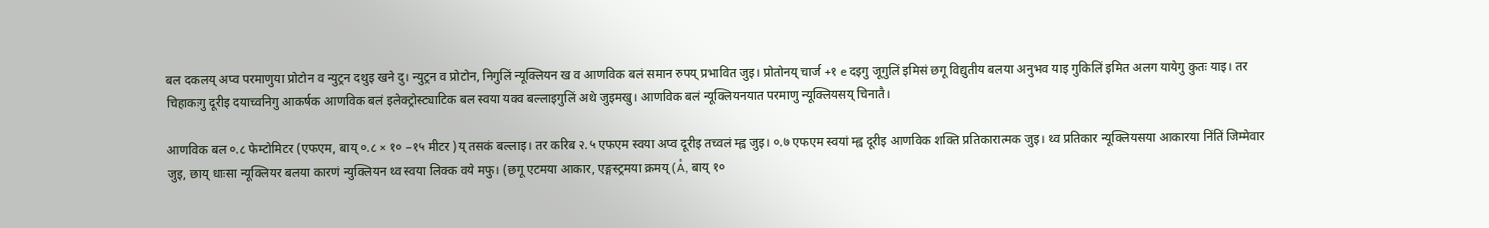बल दकलय् अप्व परमाणुया प्रोटोन व न्युट्रन दथुइ खने दु। न्युट्रन व प्रोटोन, निगुलिं न्यूक्लियन ख व आणविक बलं समान रुपय् प्रभावित जुइ। प्रोतोनय् चार्ज +१ e दइगु जूगुलिं इमिसं छगू विद्युतीय बलया अनुभव याइ गुकिलिं इमित अलग यायेगु कुतः याइ। तर चिहाकःगु दूरीइ दयाच्वनिगु आकर्षक आणविक बलं इलेक्ट्रोस्ट्याटिक बल स्वया यक्व बल्लाइगुलिं अथे जुइमखु। आणविक बलं न्यूक्लियनयात परमाणु न्यूक्लियसय् चिनातै।

आणविक बल ०.८ फेम्टोमिटर (एफएम, बाय् ०.८ × १० −१५ मीटर )य् तसकं बल्लाइ। तर करिब २.५ एफएम स्वया अप्व दूरीइ तच्वलं म्ह्व जुइ। ०.७ एफएम स्वयां म्ह्व दूरीइ आणविक शक्ति प्रतिकारात्मक जुइ। थ्व प्रतिकार न्यूक्लियसया आकारया निंतिं जिम्मेवार जुइ, छाय् धाःसा न्यूक्लियर बलया कारणं न्युक्लियन थ्व स्वया लिक्क वये मफु। (छगू एटमया आकार, एङ्गस्ट्रमया क्रमय् (Å, बाय् १०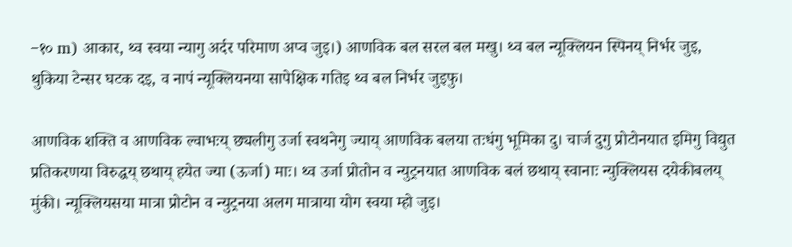−१० m) आकार, थ्व स्वया न्यागु अर्दर परिमाण अप्व जुइ।) आणविक बल सरल बल मखु। थ्व बल न्यूक्लियन स्पिनय् निर्भर जुइ, थुकिया टेन्सर घटक दइ, व नापं न्यूक्लियनया सापेक्षिक गतिइ थ्व बल निर्भर जुइफु।

आणविक शक्ति व आणविक ल्वाभःय् छ्यलीगु उर्जा स्वथनेगु ज्याय् आणविक बलया तःधंगु भूमिका दु। चार्ज दुगु प्रोटोनयात इमिगु विद्युत प्रतिकरणया विरुद्धय् छथाय् हयेत ज्या (ऊर्जा) माः। थ्व उर्जा प्रोतोन व न्युट्रनयात आणविक बलं छथाय् स्वानाः न्युक्लियस दयेकीबलय् मुंकी। न्यूक्लियसया मात्रा प्रोटोन व न्युट्रनया अलग मात्राया योग स्वया म्हो जुइ।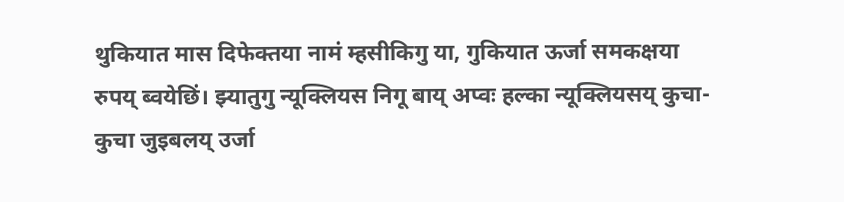थुकियात मास दिफेक्तया नामं म्हसीकिगु या, गुकियात ऊर्जा समकक्षया रुपय् ब्वयेछिं। झ्यातुगु न्यूक्लियस निगू बाय् अप्वः हल्का न्यूक्लियसय् कुचा-कुचा जुइबलय् उर्जा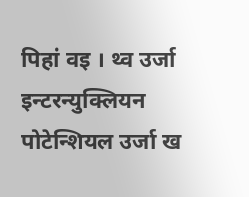पिहां वइ । थ्व उर्जा इन्टरन्युक्लियन पोटेन्शियल उर्जा ख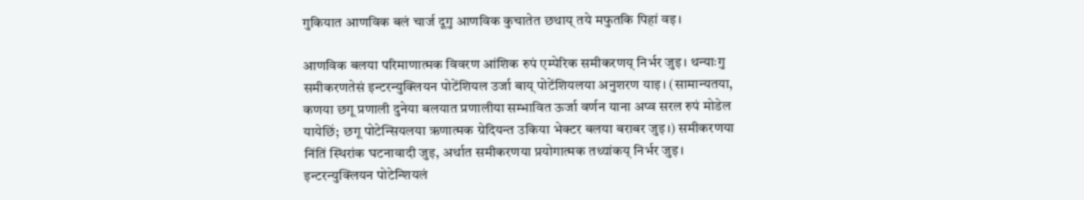गुकियात आणविक बलं चार्ज दूगु आणविक कुचातेत छथाय् तये मफुतकि पिहां वइ।

आणविक बलया परिमाणात्मक विवरण आंशिक रुपं एम्पेरिक समीकरणय् निर्भर जुइ। थन्याःगु समीकरणतेसं इन्टरन्युक्लियन पोटेंशियल उर्जा बाय् पोटेंशियलया अनुशरण याइ। (सामान्यतया, कणया छगू प्रणाली दुनेया बलयात प्रणालीया सम्भावित ऊर्जा वर्णन याना अप्व सरल रुपं मोडेल यायेछिं; छगू पोटेन्सियलया ऋणात्मक ग्रेदियन्त उकिया भेक्टर बलया बराबर जुइ।) समीकरणया निंतिं स्थिरांक घटनावादी जुइ, अर्थात समीकरणया प्रयोगात्मक तथ्यांकय् निर्भर जुइ। इन्टरन्युक्लियन पोटेन्शियलं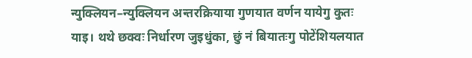न्युक्लियन–न्युक्लियन अन्तरक्रियाया गुणयात वर्णन यायेगु कुतः याइ। थथे छक्वः निर्धारण जुइधुंका, छुं नं बियातःगु पोटेंशियलयात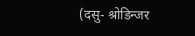(दसु- श्रोडिन्जर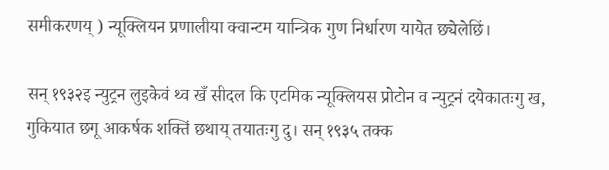समीकरणय् ) न्यूक्लियन प्रणालीया क्वान्टम यान्त्रिक गुण निर्धारण यायेत छ्येलेछिं।

सन् १९३२इ न्युट्रन लुइकेवं थ्व खँ सीदल कि एटमिक न्यूक्लियस प्रोटोन व न्युट्रनं दयेकातःगु ख, गुकियात छगू आकर्षक शक्तिं छथाय् तयातःगु दु। सन् १९३५ तक्क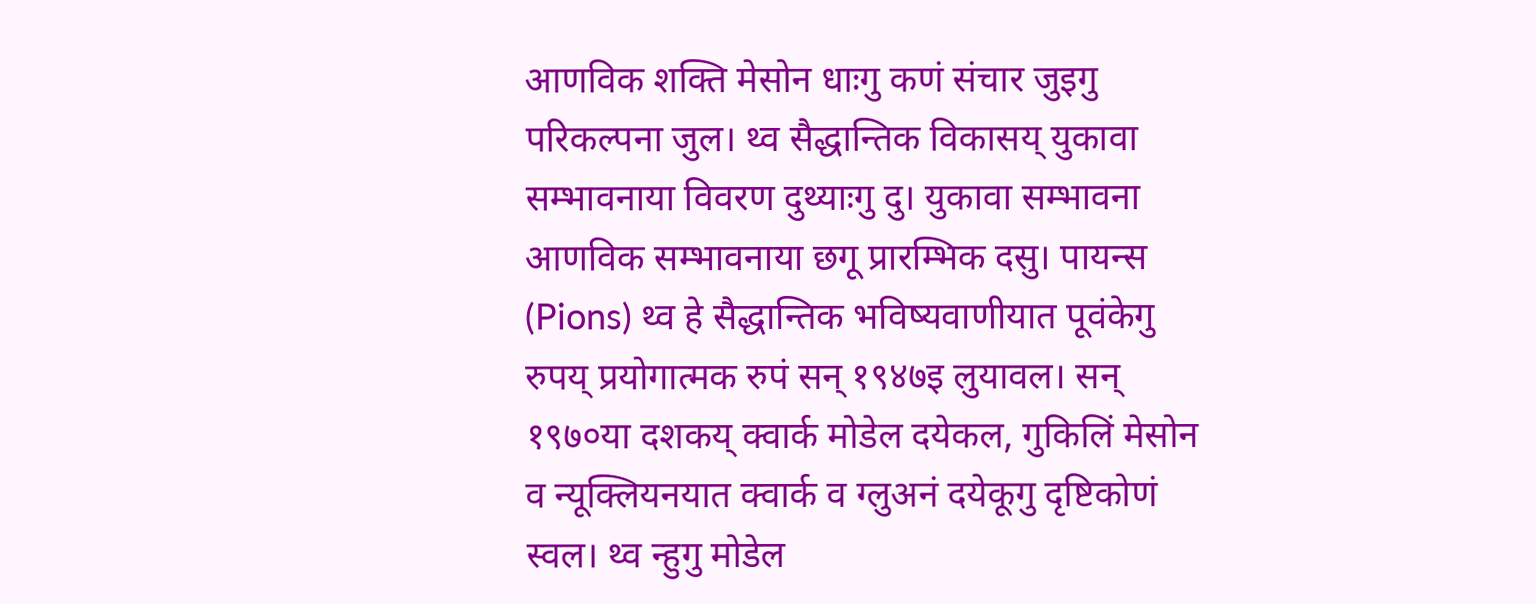आणविक शक्ति मेसोन धाःगु कणं संचार जुइगु परिकल्पना जुल। थ्व सैद्धान्तिक विकासय् युकावा सम्भावनाया विवरण दुथ्याःगु दु। युकावा सम्भावना आणविक सम्भावनाया छगू प्रारम्भिक दसु। पायन्स (Pions) थ्व हे सैद्धान्तिक भविष्यवाणीयात पूवंकेगु रुपय् प्रयोगात्मक रुपं सन् १९४७इ लुयावल। सन् १९७०या दशकय् क्वार्क मोडेल दयेकल, गुकिलिं मेसोन व न्यूक्लियनयात क्वार्क व ग्लुअनं दयेकूगु दृष्टिकोणं स्वल। थ्व न्हुगु मोडेल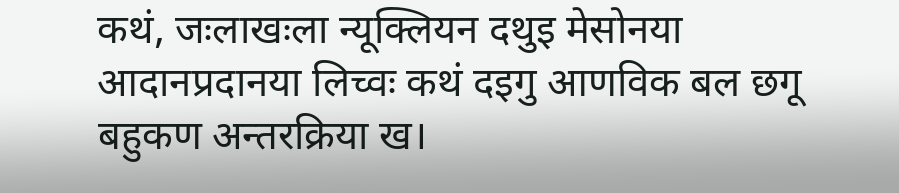कथं, जःलाखःला न्यूक्लियन दथुइ मेसोनया आदानप्रदानया लिच्वः कथं दइगु आणविक बल छगू बहुकण अन्तरक्रिया ख।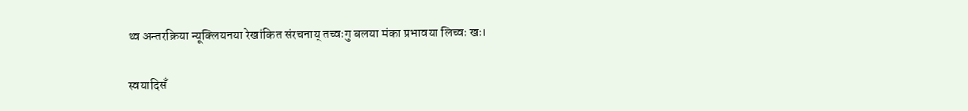थ्व अन्तरक्रिया न्यूक्लियनया रेखांकित संरचनाय् तच्वःगु बलया मंका प्रभावया लिच्वः खः।

स्वयादिसँ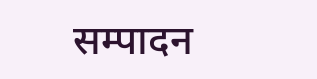सम्पादन